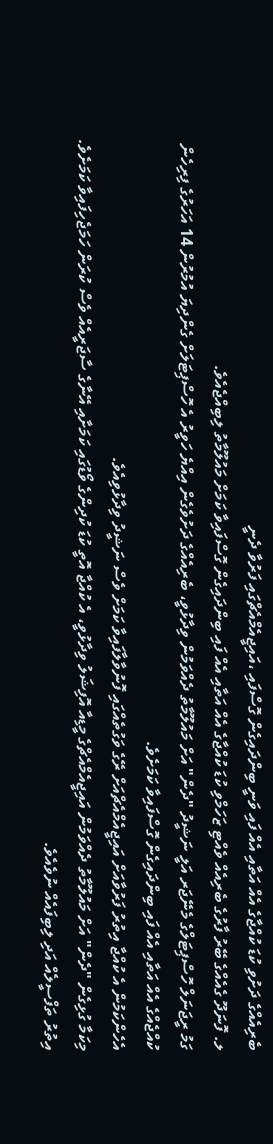ބެރިއެއްގެ ދަށުވި ކުޑަ ކުއްޖާގެ އެއް އަތާއި އެއް ފައި ވަނީ ބިންދައިގެން ގޮސްފައި ،އައިޖީއެމްއެޗްގައި ފަރުވާ ދެނީ
ލ. ފޮނަދޫ ގެއެއްގެ ބޭރު ފާރުގެ ބެރިއެއް ވެއްޓި ޒަހަމްވި ކުޑަ ކުއްޖާގެ އެއް އަތާއި އެއް ފައި ބިންދައިގެން ގޮސްފައިވާ ކަމަށް މައުލޫމާތު ލިބިއްޖެއެވެ.
ގަމު ރީޖަނަލް ހޮސްޕިޓަލްގެ މެނޭޖަރ އަލީ ނަޝީދު "ދެން" އަށް މައުލޫމާތު ދެއްވަމުން ވިދާޅުވީ، ބެރިއެއްގެ ދަށުވެގެން އިއްޔެ ހަވީރު އެ ހޮސްޕިޓަލަށް ގެންދިޔަ އުމުރުން 14 އަހަރުގެ ފިރިހެން ކުއްޖެއްގެ އެއް އަތާއި އެއް ފައި ބިންދައިގެން ގޮސްފައިވާ ކަމަށެވެ.
އެހެންކަމުން އެ ކުއްޖާ އިތުރު ފަރުވާއަށް އައިޖީއެމްއެޗްއަށް ރޭގެ ވަގުތެއްގައި ފޮނުވާލާފައިވާ ކަމަށް ވެސް ނަޝީދު ވިދާޅުވިއެވެ.
މިކަމާ ގުޅިގެން "ދެން" އަށް މައުލޫމާތު ދެއްވަމުން އައިޖީއެމްއެޗްގެ މީޑިއާ އޮފިޝަލު ވިދާޅުވީ، އެ ކުއްޖާ އޮތީ ކުޑަ ކުދިންގެ ވޯޑުގައި ކަމަށާއި އޭނާގެ ސާޖަރީއެއް ވެސް ކުރަން ހަމަޖެހިފައިވާ ކަމަށެވެ. އިތުރު ތަފްސީލެއް އަދި ލިބިފައެއް ނުވެއެވެ.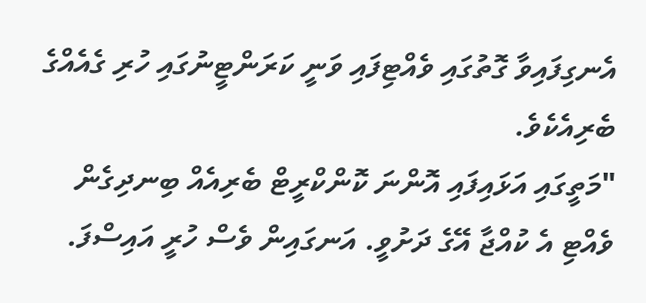އެނގިފައިވާ ގޮތުގައި ވެއްޓިފައި ވަނީ ކަރަންޓީނުގައި ހުރި ގެއެއްގެ ބެރިއެކެވެ.
"މަތީގައި އަޅައިފައި އޮންނަ ކޮންކްރީޓް ބެރިއެއް ބިނދިގެން ވެއްޓި އެ ކުއްޖާ އޭގެ ދަށުވީ. އަނގައިން ވެސް ހުރީ އައިސްފަ.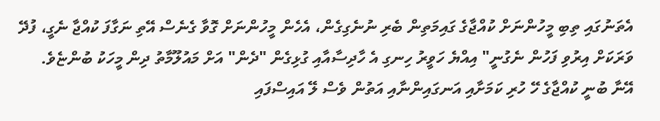އެތަނުގައި ތިބި މީހުންނަށް ކުއްޖާގެ ގައިމަތިން ބެރި ނުނެގިގެން، އެހެން މީހުންނަށް ގޮވާ ގެނެސް އޭތި ނަގާފަ ކުއްޖާ ނެގީ، ފުދޭ ވަރަކަށް އިރުވި ފަހުން ނެގުނީ" އިއްޔެ ހަވީރު ހިނގި އެ ހާދިސާއާއި ގުޅިގެން "ދެން" އަށް މައުލޫމާތު ދިން މީހަކު ބުންޏެވެ.
އޭނާ ބުނީ ކުއްޖާގެ ހޭ ހުރި ކަމަށާއި އަނގައިންނާއި އަތުން ވެސް ލޭ އައިސްފައި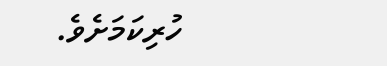ހުރިކަމަށެވެ.